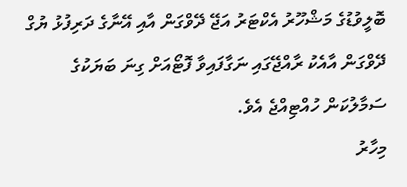ބޮލީވުޑުގެ މަޝްހޫރު އެކްޓަރު އަޖޭ ދޭވްގަން އާއި އޭނާގެ ދަރިފުޅު ޔުގް ދޭވްގަން އާއެކު ރާއްޖޭގައި ނަގާފައިވާ ފޮޓޯއަށް ގިނަ ބަޔަކުގެ ސަމާލުކަން ހުއްޓިއްޖެ އެވެ.
މިހާރު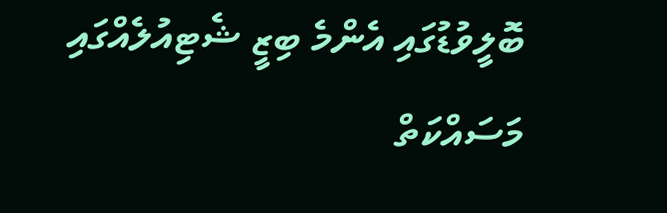ބޮލީވުޑުގައި އެންމެ ބިޒީ ޝެޓިއުލެއްގައި މަސައްކަތް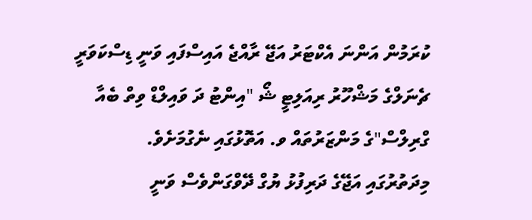ކުރަމުން އަންނަ އެކްޓަރު އަޖޭ ރާއްޖެ އައިސްފައި ވަނީ ޑިސްކަވަރީ ޗެނަލްގެ މަޝްހޫރު ރިއަލިޓީ ޝޯ "އިންޓު ދަ ވައިލްޑް ވިތް ބެއާ ގްރިލްސް"ގެ މަންޒަރުތައް ވ. އަތޮޅުގައި ނެގުމަށެވެ.
މިދަތުރުގައި އަޖޭގެ ދަރިފުޅު ޔުގް ދޭވްގަންވެސް ވަނީ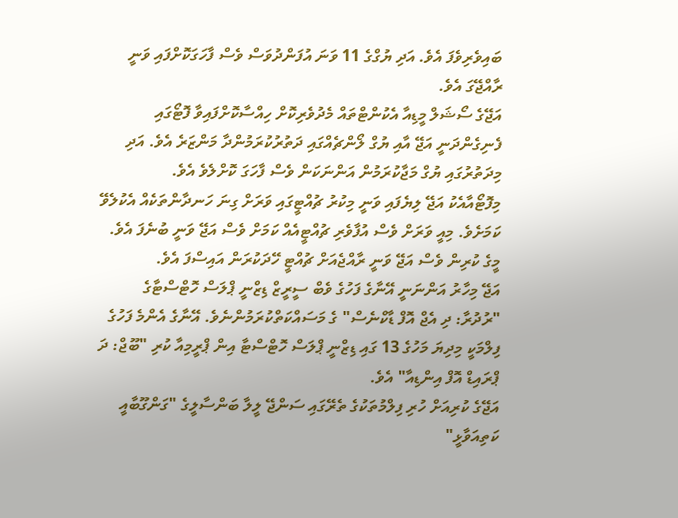ބައިވެރިވެފަ އެވެ. އަދި ޔުގްގެ 11 ވަނަ އުފަންދުވަސް ވެސް ފާހަގަކޮށްފައި ވަނީ ރާއްޖޭގަ އެވެ.
އަޖޭގެ ސޯޝަލް މީޑިއާ އެކުންޓްތައް މެދުވެރިކޮށް ހިއްސާކޮށްފައިވާ ފޮޓޯގައި ފެނިގެންދަނީ އަޖޭ އާއި ޔުގް ލޯންޗެއްގައި ދަތުރުކުރަމުންދާ މަންޒަރެ އެވެ. އަދި މިދަތުރުގައި ޔުގް މަޖާކުރަމުން އަންނަކަން ވެސް ފާހަގަ ކޮށްލެވެ އެވެ.
މިފޮޓޯއާއެކު އަޖޭ ލިޔެފައި ވަނީ މިކުރު ޗުއްޓީގައި ވަރަށް ގިނަ ހަނދާންތަކެއް އެކުލެވޭ ކަމަށެވެ. މިއީ ވަރަށް ވެސް އުފާވެރި ޗުއްޓީއެއް ކަމަށް ވެސް އަޖޭ ވަނީ ބުނެފަ އެވެ.
މީގެ ކުރިން ވެސް އަޖޭ ވަނީ ރާއްޖެއަށް ޗުއްޓީ ހޭދަކުރަން އައިސްފަ އެވެ.
އަޖޭ މިހާރު އަންނަނީ އޭނާގެ ފަހުގެ ވެބް ސީރީޒް ޑިޒްނީ ޕްލަސް ހޮޓްސްޓާގެ "ރުދުރާ: ދި އެޖް އޮފް ޑާކްނެސް" ގެ މަސައްކަތްކުރަމުންނެވެ. އޭނާގެ އެންމެ ފަހުގެ ފިލްމަކީ މިދިޔަ މަހުގެ 13 ގައި ޑިޒްނީ ޕްލަސް ހޮޓްސްޓާ އިން ޕްރީމިއާ ކުރި "ބޫޖް: ދަ ޕްރައިޑް އޮފް އިންޑިއާ" އެވެ.
އަޖޭގެ ކުރިއަށް ހުރި ފިލްމުތަކުގެ ތެރޭގައި ސަންޖޭ ލީލާ ބަންސާލީގެ "ގަންގޫބާއީ ކަތިއަވާޅީ"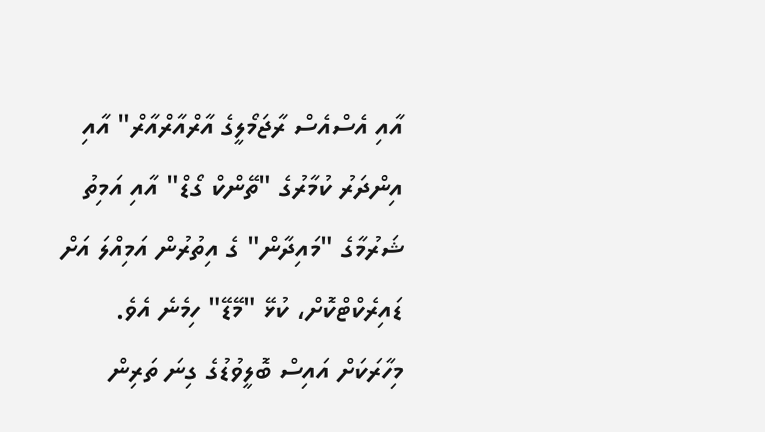އާއި އެސްއެސް ރާޖަމޯލީގެ އާރްއާރްއާރް" އާއި އިންދަރު ކުމާރުގެ "ތޭންކް ގޯޑް" އާއި އަމިތު ޝަރުމާގެ "މައިދާން" ގެ އިތުރުން އަމިއްލަ އަށް ޑައިރެކްޓްކޮށް، ކުޅޭ "މޭޑޭ" ހިމެނެ އެވެ.
މިހާރަކަށް އައިސް ބޮލީވުޑުގެ ގިނަ ތަރިން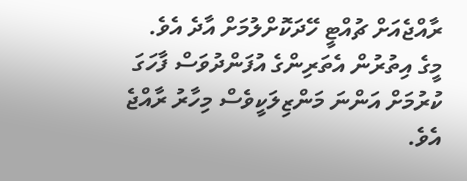ރާއްޖެއަށް ޗުއްޓީ ހޭދަކޮށްލުމަށް އާދެ އެވެ. މީގެ އިތުރުން އެތަރިންގެ އުފަންދުވަސް ފާހަގަ ކުރުމަށް އަންނަ މަންޒިލަކީވެސް މިހާރު ރާއްޖެ އެވެ.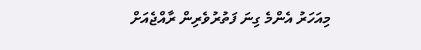މިއަހަރު އެންމެ ގިނަ ފަތުރުވެރިން ރާއްޖެއަށް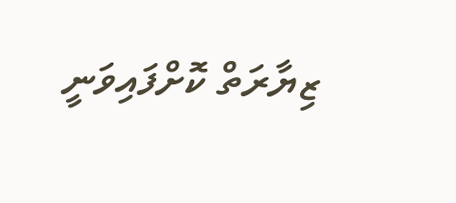ޒިޔާރަތް ކޮށްފައިވަނީ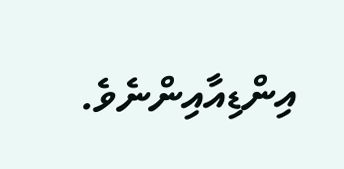އިންޑިއާއިންނެވެ.